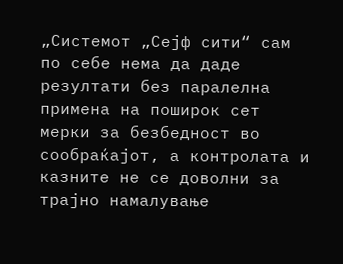„Системот „Сејф сити“ сам по себе нема да даде резултати без паралелна примена на поширок сет мерки за безбедност во сообраќајот, а контролата и казните не се доволни за трајно намалување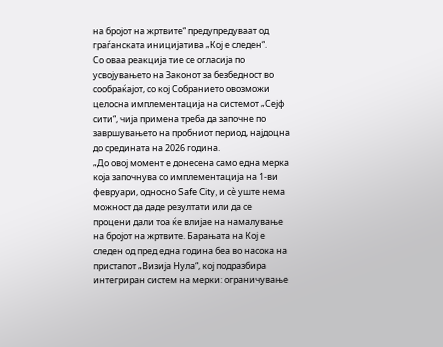на бројот на жртвите“ предупредуваат од граѓанската иницијатива „Кој е следен“.
Со оваа реакција тие се огласија по усвојувањето на Законот за безбедност во сообраќајот, со кој Собранието овозможи целосна имплементација на системот „Сејф сити“, чија примена треба да започне по завршувањето на пробниот период, најдоцна до средината на 2026 година.
„До овој момент е донесена само една мерка која започнува со имплементација на 1-ви февруари, односно Safe City, и сè уште нема можност да даде резултати или да се процени дали тоа ќе влијае на намалување на бројот на жртвите. Барањата на Кој е следен од пред една година беа во насока на пристапот „Визија Нула“, кој подразбира интегриран систем на мерки: ограничување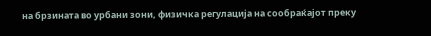на брзината во урбани зони, физичка регулација на сообраќајот преку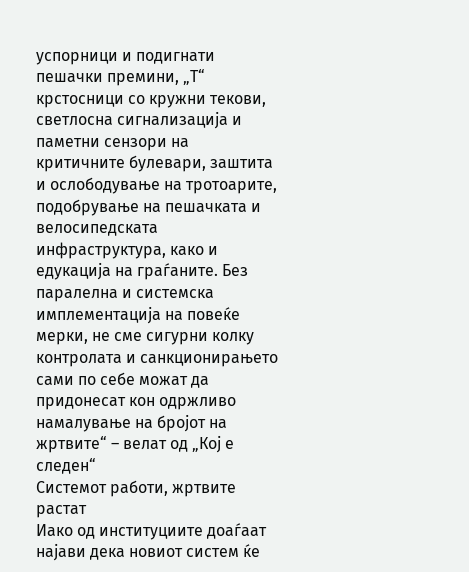успорници и подигнати пешачки премини, „Т“ крстосници со кружни текови, светлосна сигнализација и паметни сензори на критичните булевари, заштита и ослободување на тротоарите, подобрување на пешачката и велосипедската инфраструктура, како и едукација на граѓаните. Без паралелна и системска имплементација на повеќе мерки, не сме сигурни колку контролата и санкционирањето сами по себе можат да придонесат кон одржливо намалување на бројот на жртвите“ – велат од „Кој е следен“
Системот работи, жртвите растат
Иако од институциите доаѓаат најави дека новиот систем ќе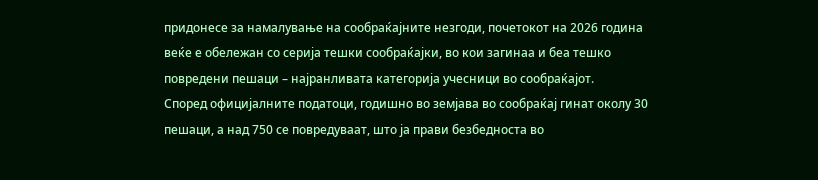придонесе за намалување на сообраќајните незгоди, почетокот на 2026 година веќе е обележан со серија тешки сообраќајки, во кои загинаа и беа тешко повредени пешаци – најранливата категорија учесници во сообраќајот.
Според официјалните податоци, годишно во земјава во сообраќај гинат околу 30 пешаци, а над 750 се повредуваат, што ја прави безбедноста во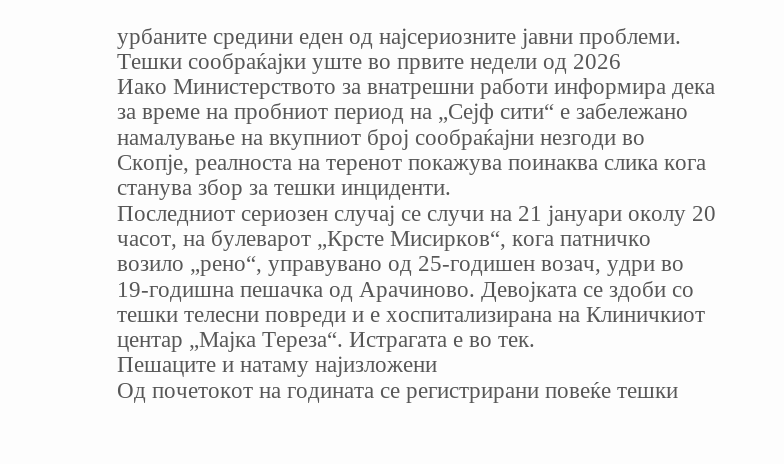урбаните средини еден од најсериозните јавни проблеми.
Тешки сообраќајки уште во првите недели од 2026
Иако Министерството за внатрешни работи информира дека за време на пробниот период на „Сејф сити“ е забележано намалување на вкупниот број сообраќајни незгоди во Скопје, реалноста на теренот покажува поинаква слика кога станува збор за тешки инциденти.
Последниот сериозен случај се случи на 21 јануари околу 20 часот, на булеварот „Крсте Мисирков“, кога патничко возило „рено“, управувано од 25-годишен возач, удри во 19-годишна пешачка од Арачиново. Девојката се здоби со тешки телесни повреди и е хоспитализирана на Клиничкиот центар „Мајка Тереза“. Истрагата е во тек.
Пешаците и натаму најизложени
Од почетокот на годината се регистрирани повеќе тешки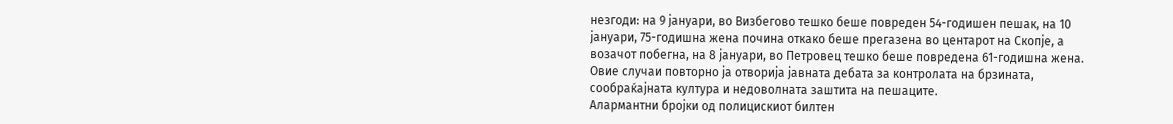незгоди: на 9 јануари, во Визбегово тешко беше повреден 54-годишен пешак, на 10 јануари, 75-годишна жена почина откако беше прегазена во центарот на Скопје, а возачот побегна, на 8 јануари, во Петровец тешко беше повредена 61-годишна жена.
Овие случаи повторно ја отворија јавната дебата за контролата на брзината, сообраќајната култура и недоволната заштита на пешаците.
Алармантни бројки од полицискиот билтен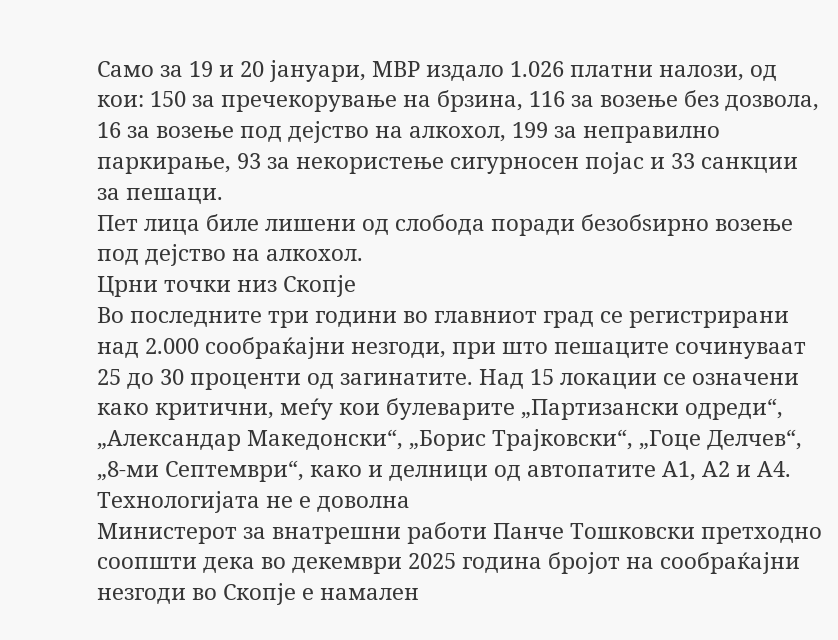Само за 19 и 20 јануари, МВР издало 1.026 платни налози, од кои: 150 за пречекорување на брзина, 116 за возење без дозвола, 16 за возење под дејство на алкохол, 199 за неправилно паркирање, 93 за некористење сигурносен појас и 33 санкции за пешаци.
Пет лица биле лишени од слобода поради безобѕирно возење под дејство на алкохол.
Црни точки низ Скопје
Во последните три години во главниот град се регистрирани над 2.000 сообраќајни незгоди, при што пешаците сочинуваат 25 до 30 проценти од загинатите. Над 15 локации се означени како критични, меѓу кои булеварите „Партизански одреди“, „Александар Македонски“, „Борис Трајковски“, „Гоце Делчев“, „8-ми Септември“, како и делници од автопатите А1, А2 и А4.
Технологијата не е доволна
Министерот за внатрешни работи Панче Тошковски претходно соопшти дека во декември 2025 година бројот на сообраќајни незгоди во Скопје е намален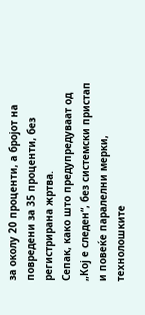за околу 20 проценти, а бројот на повредени за 35 проценти, без регистрирана жртва.
Сепак, како што предупредуваат од „Кој е следен“, без системски пристап и повеќе паралелни мерки, технолошките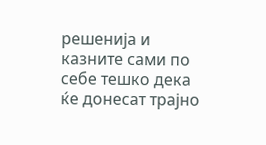решенија и казните сами по себе тешко дека ќе донесат трајно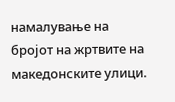намалување на бројот на жртвите на македонските улици.